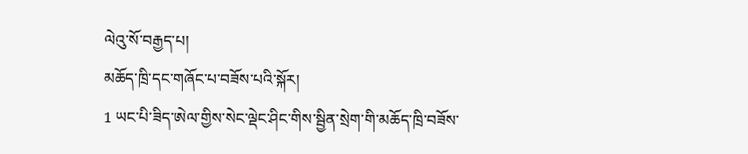ལེའུ་སོ་བརྒྱད་པ།
མཆོད་ཁྲི་དང་གཞོང་པ་བཟོས་པའི་སྐོར།
1 ཡང་པི་ཟིད་ཨེལ་གྱིས་སེང་ལྡེང་ཤིང་གིས་སྦྱིན་སྲེག་གི་མཆོད་ཁྲི་བཟོས་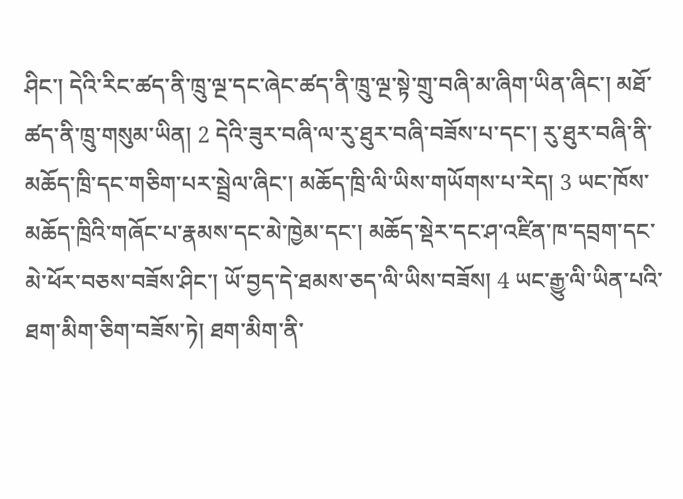ཤིང་། དེའི་རིང་ཚད་ནི་ཁྲུ་ལྔ་དང་ཞེང་ཚད་ནི་ཁྲུ་ལྔ་སྟེ་གྲུ་བཞི་མ་ཞིག་ཡིན་ཞིང་། མཐོ་ཚད་ནི་ཁྲུ་གསུམ་ཡིན། 2 དེའི་ཟུར་བཞི་ལ་རུ་ཐུར་བཞི་བཟོས་པ་དང་། རུ་ཐུར་བཞི་ནི་མཆོད་ཁྲི་དང་གཅིག་པར་སྦྲེལ་ཞིང་། མཆོད་ཁྲི་ལི་ཡིས་གཡོགས་པ་རེད། 3 ཡང་ཁོས་མཆོད་ཁྲིའི་གཞོང་པ་རྣམས་དང་མེ་ཁྱེམ་དང་། མཆོད་སྡེར་དང་ཤ་འཛིན་ཁ་དབྲག་དང་མེ་ཕོར་བཅས་བཟོས་ཤིང་། ཡོ་བྱད་དེ་ཐམས་ཅད་ལི་ཡིས་བཟོས། 4 ཡང་རྒྱུ་ལི་ཡིན་པའི་ཐག་མིག་ཅིག་བཟོས་ཏེ། ཐག་མིག་ནི་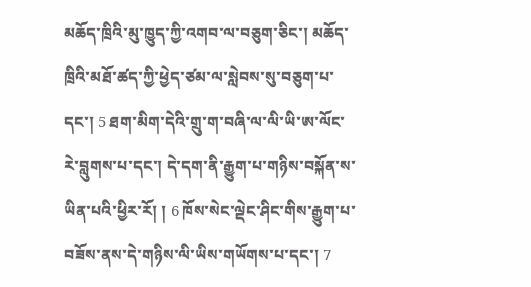མཆོད་ཁྲིའི་མུ་ཁྱུད་ཀྱི་འགབ་ལ་བཅུག་ཅིང་། མཆོད་ཁྲིའི་མཐོ་ཚད་ཀྱི་ཕྱེད་ཙམ་ལ་སླེབས་སུ་བཅུག་པ་དང་། 5 ཐག་མིག་དེའི་གྲུ་ག་བཞི་ལ་ལི་ཡི་ཨ་ལོང་རེ་བླུགས་པ་དང་། དེ་དག་ནི་རྒྱུག་པ་གཉིས་བསྐོན་ས་ཡིན་པའི་ཕྱིར་རོ། ། 6 ཁོས་སེང་ལྡེང་ཤིང་གིས་རྒྱུག་པ་བཟོས་ནས་དེ་གཉིས་ལི་ཡིས་གཡོགས་པ་དང་། 7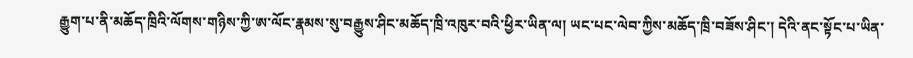རྒྱུག་པ་ནི་མཆོད་ཁྲིའི་ལོགས་གཉིས་ཀྱི་ཨ་ལོང་རྣམས་སུ་བརྒྱུས་ཤིང་མཆོད་ཁྲི་འཁུར་བའི་ཕྱིར་ཡིན་ལ། ཡང་པང་ལེབ་ཀྱིས་མཆོད་ཁྲི་བཟོས་ཤིང་། དེའི་ནང་སྟོང་པ་ཡིན་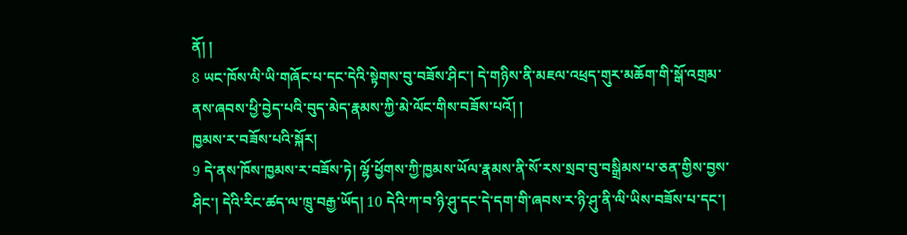ནོ། །
8 ཡང་ཁོས་ལི་ཡི་གཞོང་པ་དང་དེའི་སྟེགས་བུ་བཟོས་ཤིང་། དེ་གཉིས་ནི་མཇལ་འཕྲད་གུར་མཆོག་གི་སྒོ་འགྲམ་ནས་ཞབས་ཕྱི་བྱེད་པའི་བུད་མེད་རྣམས་ཀྱི་མེ་ལོང་གིས་བཟོས་པའོ། །
ཁྱམས་ར་བཟོས་པའི་སྐོར།
9 དེ་ནས་ཁོས་ཁྱམས་ར་བཟོས་ཏེ། ལྷོ་ཕྱོགས་ཀྱི་ཁྱམས་ཡོལ་རྣམས་ནི་སོ་རས་སྲབ་བུ་བསྒྲིམས་པ་ཅན་གྱིས་བྱས་ཤིང་། དེའི་རིང་ཚད་ལ་ཁྲུ་བརྒྱ་ཡོད། 10 དེའི་ཀ་བ་ཉི་ཤུ་དང་དེ་དག་གི་ཞབས་ར་ཉི་ཤུ་ནི་ལི་ཡིས་བཟོས་པ་དང་།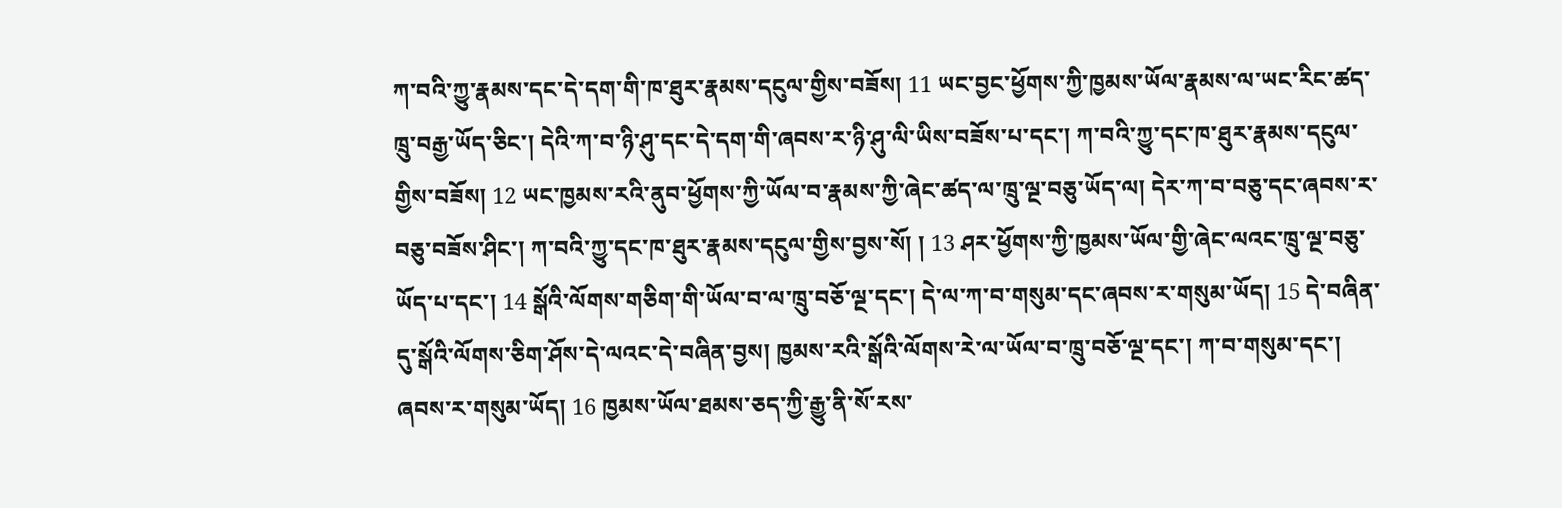ཀ་བའི་ཀྱུ་རྣམས་དང་དེ་དག་གི་ཁ་ཐུར་རྣམས་དངུལ་གྱིས་བཟོས། 11 ཡང་བྱང་ཕྱོགས་ཀྱི་ཁྱམས་ཡོལ་རྣམས་ལ་ཡང་རིང་ཚད་ཁྲུ་བརྒྱ་ཡོད་ཅིང་། དེའི་ཀ་བ་ཉི་ཤུ་དང་དེ་དག་གི་ཞབས་ར་ཉི་ཤུ་ལི་ཡིས་བཟོས་པ་དང་། ཀ་བའི་ཀྱུ་དང་ཁ་ཐུར་རྣམས་དངུལ་གྱིས་བཟོས། 12 ཡང་ཁྱམས་རའི་ནུབ་ཕྱོགས་ཀྱི་ཡོལ་བ་རྣམས་ཀྱི་ཞེང་ཚད་ལ་ཁྲུ་ལྔ་བཅུ་ཡོད་ལ། དེར་ཀ་བ་བཅུ་དང་ཞབས་ར་བཅུ་བཟོས་ཤིང་། ཀ་བའི་ཀྱུ་དང་ཁ་ཐུར་རྣམས་དངུལ་གྱིས་བྱས་སོ། ། 13 ཤར་ཕྱོགས་ཀྱི་ཁྱམས་ཡོལ་གྱི་ཞེང་ལའང་ཁྲུ་ལྔ་བཅུ་ཡོད་པ་དང་། 14 སྒོའི་ལོགས་གཅིག་གི་ཡོལ་བ་ལ་ཁྲུ་བཅོ་ལྔ་དང་། དེ་ལ་ཀ་བ་གསུམ་དང་ཞབས་ར་གསུམ་ཡོད། 15 དེ་བཞིན་དུ་སྒོའི་ལོགས་ཅིག་ཤོས་དེ་ལའང་དེ་བཞིན་བྱས། ཁྱམས་རའི་སྒོའི་ལོགས་རེ་ལ་ཡོལ་བ་ཁྲུ་བཅོ་ལྔ་དང་། ཀ་བ་གསུམ་དང་། ཞབས་ར་གསུམ་ཡོད། 16 ཁྱམས་ཡོལ་ཐམས་ཅད་ཀྱི་རྒྱུ་ནི་སོ་རས་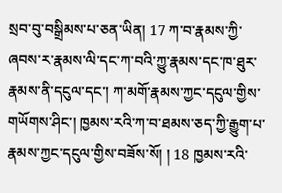སྲབ་བུ་བསྒྲིམས་པ་ཅན་ཡིན། 17 ཀ་བ་རྣམས་ཀྱི་ཞབས་ར་རྣམས་ལི་དང་ཀ་བའི་ཀྱུ་རྣམས་དང་ཁ་ཐུར་རྣམས་ནི་དངུལ་དང་། ཀ་མགོ་རྣམས་ཀྱང་དངུལ་གྱིས་གཡོགས་ཤིང་། ཁྱམས་རའི་ཀ་བ་ཐམས་ཅད་ཀྱི་རྒྱུག་པ་རྣམས་ཀྱང་དངུལ་གྱིས་བཟོས་སོ། ། 18 ཁྱམས་རའི་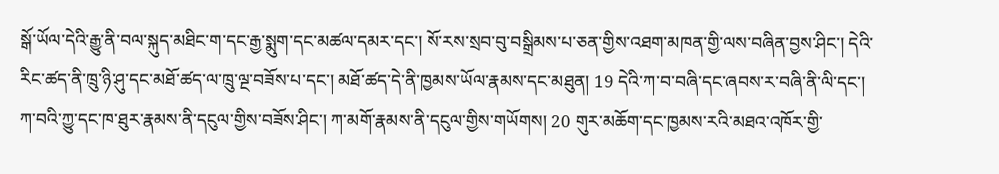སྒོ་ཡོལ་དེའི་རྒྱུ་ནི་བལ་སྐུད་མཐིང་ག་དང་རྒྱ་སྨུག་དང་མཚལ་དམར་དང་། སོ་རས་སྲབ་བུ་བསྒྲིམས་པ་ཅན་གྱིས་འཐག་མཁན་གྱི་ལས་བཞིན་བྱས་ཤིང་། དེའི་རིང་ཚད་ནི་ཁྲུ་ཉི་ཤུ་དང་མཐོ་ཚད་ལ་ཁྲུ་ལྔ་བཟོས་པ་དང་། མཐོ་ཚད་དེ་ནི་ཁྱམས་ཡོལ་རྣམས་དང་མཐུན། 19 དེའི་ཀ་བ་བཞི་དང་ཞབས་ར་བཞི་ནི་ལི་དང་། ཀ་བའི་ཀྱུ་དང་ཁ་ཐུར་རྣམས་ནི་དངུལ་གྱིས་བཟོས་ཤིང་། ཀ་མགོ་རྣམས་ནི་དངུལ་གྱིས་གཡོགས། 20 གུར་མཆོག་དང་ཁྱམས་རའི་མཐའ་འཁོར་གྱི་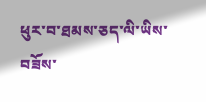ཕུར་བ་ཐམས་ཅད་ལི་ཡིས་བཟོས་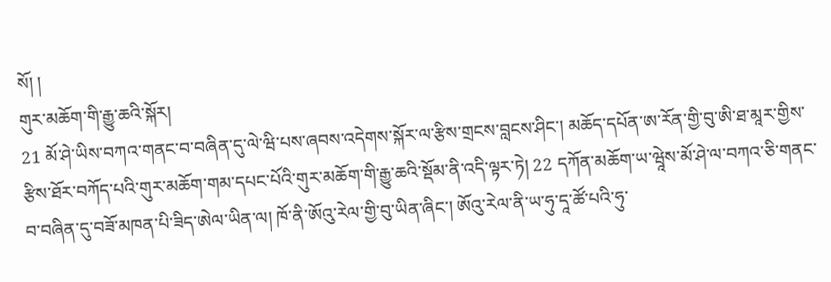སོ། །
གུར་མཆོག་གི་རྒྱུ་ཆའི་སྐོར།
21 མོ་ཤེ་ཡིས་བཀའ་གནང་བ་བཞིན་དུ་ལེ་ཝི་པས་ཞབས་འདེགས་སྐོར་ལ་རྩིས་གྲངས་བླངས་ཤིང་། མཆོད་དཔོན་ཨ་རོན་གྱི་བུ་ཨི་ཐ་མཱཪ་གྱིས་རྩིས་ཐོར་བཀོད་པའི་གུར་མཆོག་གམ་དཔང་པོའི་གུར་མཆོག་གི་རྒྱུ་ཆའི་སྡོམ་ནི་འདི་ལྟར་ཏེ། 22 དཀོན་མཆོག་ཡ་ཝཱེས་མོ་ཤེ་ལ་བཀའ་ཅི་གནང་བ་བཞིན་དུ་བཟོ་མཁན་པི་ཟིད་ཨེལ་ཡིན་ལ། ཁོ་ནི་ཨོའུ་རེལ་གྱི་བུ་ཡིན་ཞིང་། ཨོའུ་རེལ་ནི་ཡ་ཧུ་དཱ་ཚོ་པའི་ཧུ་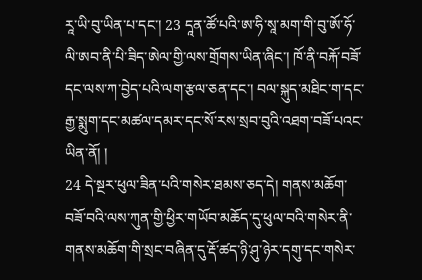རཱ་ཡི་བུ་ཡིན་པ་དང་། 23 དཱན་ཚོ་པའི་ཨ་ཧི་སཱ་མག་གི་བུ་ཨོ་ཧོ་ལི་ཨབ་ནི་པི་ཟིད་ཨེལ་གྱི་ལས་གྲོགས་ཡིན་ཞིང་། ཁོ་ནི་བརྐོ་བཟོ་དང་ལས་ཀ་བྱེད་པའི་ལག་རྩལ་ཅན་དང་། བལ་སྐུད་མཐིང་ག་དང་རྒྱ་སྨུག་དང་མཚལ་དམར་དང་སོ་རས་སྲབ་བུའི་འཐག་བཟོ་པའང་ཡིན་ནོ། །
24 དེ་སྔར་ཕུལ་ཟིན་པའི་གསེར་ཐམས་ཅད་དེ། གནས་མཆོག་བཟོ་བའི་ལས་ཀུན་གྱི་ཕྱིར་གཡོབ་མཆོད་དུ་ཕུལ་བའི་གསེར་ནི་གནས་མཆོག་གི་སྲང་བཞིན་དུ་རྡོ་ཚད་ཉི་ཤུ་ཉེར་དགུ་དང་གསེར་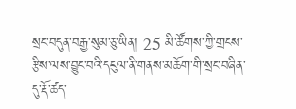སྲང་བདུན་བརྒྱ་སུམ་ཅུ་ཡིན། 25 མི་ཚོགས་ཀྱི་གྲངས་རྩིས་ལས་བྱུང་བའི་དངུལ་ནི་གནས་མཆོག་གི་སྲང་བཞིན་དུ་རྡོ་ཚད་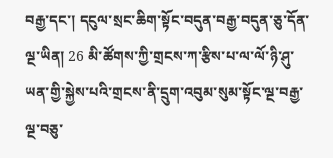བརྒྱ་དང་། དངུལ་སྲང་ཆིག་སྟོང་བདུན་བརྒྱ་བདུན་ཅུ་དོན་ལྔ་ཡིན། 26 མི་ཚོགས་ཀྱི་གྲངས་ཀ་རྩིས་པ་ལ་ལོ་ཉི་ཤུ་ཡན་གྱི་སྐྱེས་པའི་གྲངས་ནི་དྲུག་འབུམ་སུམ་སྟོང་ལྔ་བརྒྱ་ལྔ་བཅུ་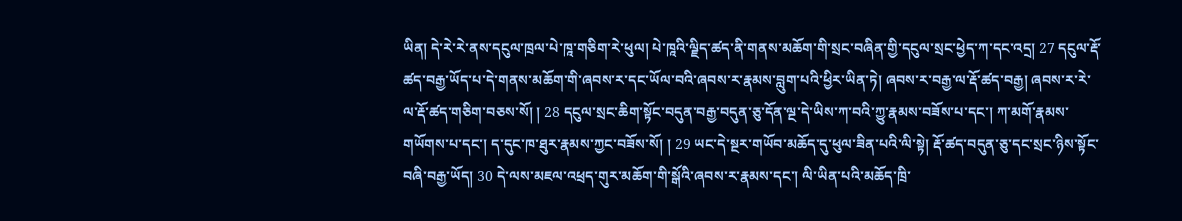ཡིན། དེ་རེ་རེ་ནས་དངུལ་ཁྲལ་པེ་ཁཱ་གཅིག་རེ་ཕུལ། པེ་ཁཱའི་ལྗིད་ཚད་ནི་གནས་མཆོག་གི་སྲང་བཞིན་གྱི་དངུལ་སྲང་ཕྱེད་ཀ་དང་འདྲ། 27 དངུལ་རྡོ་ཚད་བརྒྱ་ཡོད་པ་དེ་གནས་མཆོག་གི་ཞབས་ར་དང་ཡོལ་བའི་ཞབས་ར་རྣམས་བླུག་པའི་ཕྱིར་ཡིན་ཏེ། ཞབས་ར་བརྒྱ་ལ་རྡོ་ཚད་བརྒྱ། ཞབས་ར་རེ་ལ་རྡོ་ཚད་གཅིག་བཅས་སོ། ། 28 དངུལ་སྲང་ཆིག་སྟོང་བདུན་བརྒྱ་བདུན་ཅུ་དོན་ལྔ་དེ་ཡིས་ཀ་བའི་ཀྱུ་རྣམས་བཟོས་པ་དང་། ཀ་མགོ་རྣམས་གཡོགས་པ་དང་། ད་དུང་ཁ་ཐུར་རྣམས་ཀྱང་བཟོས་སོ། ། 29 ཡང་དེ་སྔར་གཡོབ་མཆོད་དུ་ཕུལ་ཟིན་པའི་ལི་སྟེ། རྡོ་ཚད་བདུན་ཅུ་དང་སྲང་ཉིས་སྟོང་བཞི་བརྒྱ་ཡོད། 30 དེ་ལས་མཇལ་འཕྲད་གུར་མཆོག་གི་སྒོའི་ཞབས་ར་རྣམས་དང་། ལི་ཡིན་པའི་མཆོད་ཁྲི་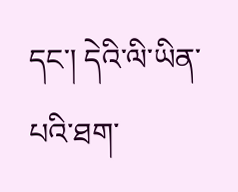དང་། དེའི་ལི་ཡིན་པའི་ཐག་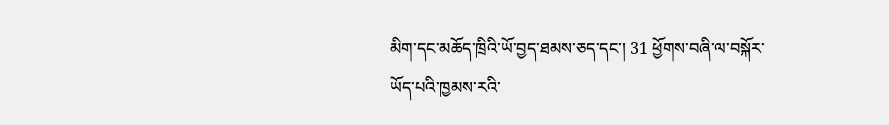མིག་དང་མཆོད་ཁྲིའི་ཡོ་བྱད་ཐམས་ཅད་དང་། 31 ཕྱོགས་བཞི་ལ་བསྐོར་ཡོད་པའི་ཁྱམས་རའི་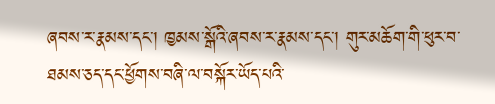ཞབས་ར་རྣམས་དང་། ཁྱམས་སྒོའི་ཞབས་ར་རྣམས་དང་། གུར་མཆོག་གི་ཕུར་བ་ཐམས་ཅད་དང་ཕྱོགས་བཞི་ལ་བསྐོར་ཡོད་པའི་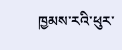ཁྱམས་རའི་ཕུར་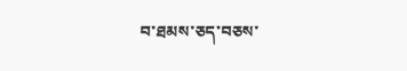བ་ཐམས་ཅད་བཅས་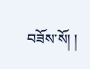བཟོས་སོ། །